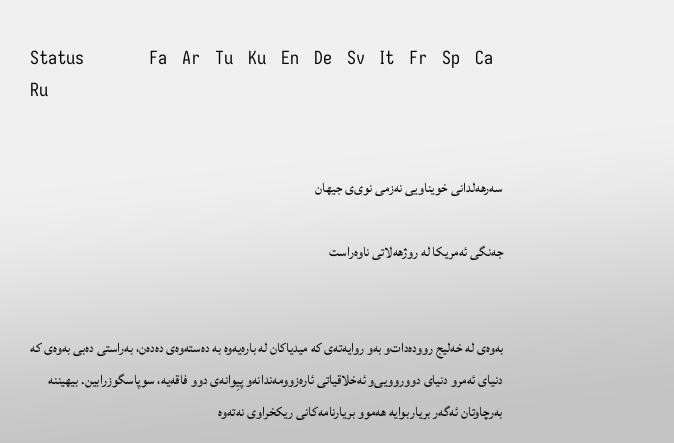Status             Fa   Ar   Tu   Ku   En   De   Sv   It   Fr   Sp   Ca   Ru


سه‌رهه‌لدانى خويناويى نه‌زمى نوى‌ى جيهان

جه‌نگى ئه‌مريكا له‌ روژهه‌لاتى ناوه‌راست


به‌وه‌ى له‌ خه‌ليج رووده‌دات‌و به‌و روايه‌ته‌ى كه‌ ميدياكان له‌ باره‌يه‌وه‌ به‌ ده‌سته‌وه‌ى ده‌ده‌ن، به‌راستى ده‌بى به‌وه‌ى كه‌ دنياى ئه‌مرو دنياى دووروويى‌‌و ئه‌خلاقياتى ئاره‌زوومه‌ندانه‌و پيِوانه‌ى دوو فاقه‌يه‌، سوپاسگوزرابين. بيهيننه‌ به‌رچاوتان ئه‌گه‌ر برياربوايه‌ هه‌موو بريارنامه‌كانى ريكخراوى نه‌ته‌وه‌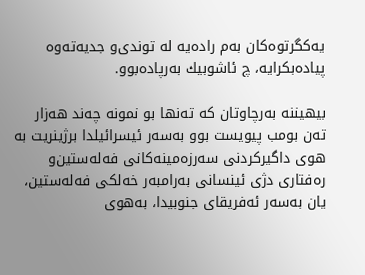يه‌كگرتوه‌كان به‌م راده‌يه‌ له‌ توندى‌‌و جديه‌ته‌وه‌ پياده‌بكرايه‌، چ ئاشوبيك به‌رپاده‌بوو.

بيهيننه‌ به‌رچاوتان كه‌ ته‌نها بو نمونه‌ چه‌ند هه‌زار ته‌ن بومب پيويست بوو به‌سه‌ر ئيسرائيلدا برژينريت به‌ هوى داگيركردنى سه‌رزه‌مينه‌كانى فه‌له‌ستين‌و ره‌فتارى دژى ئينسانى به‌رامبه‌ر خه‌لكى فه‌له‌ستين، يان به‌سه‌ر ئه‌فريقاى جنوبيدا، به‌هوى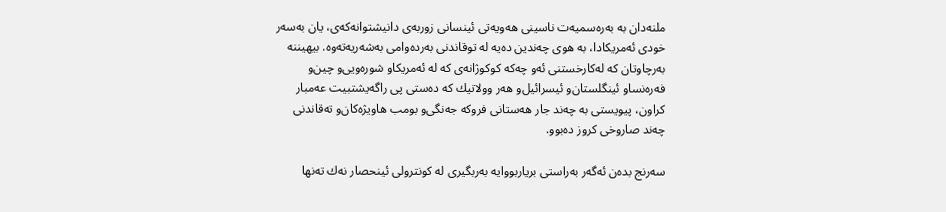ملنه‌دان به‌ به‌ره‌سميه‌ت ناسينى هه‌ويه‌تى ئينسانى زوربه‌ى دانيشتوانه‌كه‌ى‌، يان به‌سه‌ر خودى ئه‌مريكادا، به‌ هوى چه‌ندين ده‌يه‌ له‌ توقاندنى به‌رده‌وامى به‌شه‌ريه‌ته‌وه‌. بيهيننه‌ به‌رچاوتان كه‌ له‌كارخستنى ئه‌و چه‌كه‌ كوكوژانه‌ى كه‌ له‌ ئه‌مريكاو شوره‌ويى‌‌و چين‌و فه‌ره‌نساو ئينگلستان‌و ئيسرائيل‌و هه‌ر وولاتيك كه‌ ده‌ستى پى راگه‌يشتبيت عه‌مبار كراون، پيويستى به‌ چه‌ند جار هه‌ستانى فروكه‌ جه‌نگى‌‌و بومب هاويژه‌كان‌و ته‌قاندنى چه‌ند صاروخى كروز ده‌بوو.

سه‌رنج بده‌ن ئه‌گه‌ر به‌راستى برياربووايه‌ به‌ربگيرى له‌ كونترولى ئينحصار نه‌ك ته‌نها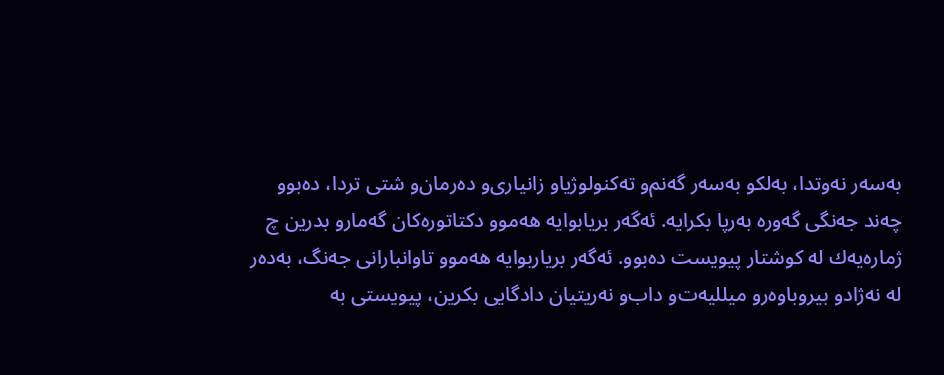به‌سه‌ر نه‌وتدا، به‌لكو به‌سه‌ر گه‌نم‌و ته‌كنولوژياو زانيارى‌‌و ده‌رمان‌و شتى تردا، ده‌بوو چه‌ند جه‌نگى گه‌وره‌ به‌رپا بكرايه‌. ئه‌گه‌ر بريابوايه‌ هه‌موو دكتاتوره‌كان گه‌مارو بدرين چ ژماره‌يه‌ك له‌ كوشتار پيويست ده‌بوو. ئه‌گه‌ر برياربوايه‌ هه‌موو تاوانبارانى جه‌نگ، به‌ده‌ر له‌ نه‌ژادو بيروباوه‌رو ميلليه‌ت‌و داب‌و نه‌ريتيان دادگايى بكرين، پيويستى به‌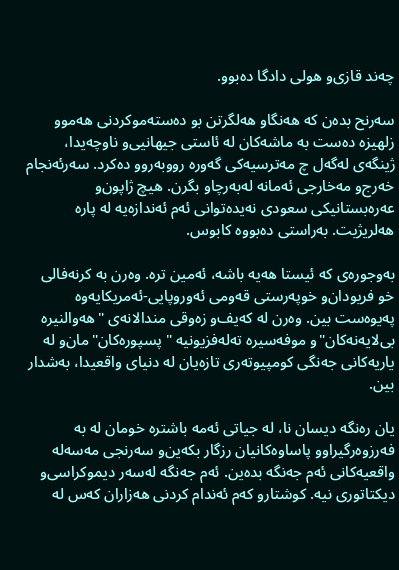چه‌ند قازى‌‌و هولى دادگا ده‌بوو.

سه‌رنح بده‌ن كه‌ هه‌نگاو هه‌لگرتن بو ده‌سته‌موكردنى هه‌موو زلهيزه‌ ده‌ست به‌ ماشه‌كان له‌ ئاستى جيهانيى‌‌و ناوچه‌يدا، ژينگه‌ى له‌گه‌ل چ مه‌ترسيه‌كى گه‌وره‌ رووبه‌روو ده‌كرد. سه‌رئه‌نجام خه‌رج‌و مه‌خارجى ئه‌مانه‌ له‌به‌رچاو بگرن. هيچ ژاپون‌و عه‌ره‌بستانيكى سعودى نه‌يده‌توانى ئه‌م ئه‌ندازه‌يه‌ له‌ پاره‌ هه‌لريژيت. به‌راستى ده‌بووه‌ كابوس.

به‌وجوره‌ى كه‌ ئيستا هه‌يه‌ باشه‌، ئه‌مين تره‌. وه‌رن به‌ كرنه‌فالى خو فريودان‌و خوپه‌رستى قه‌ومى ئه‌وروپايى‌-ئه‌مريكايه‌وه‌ په‌يوه‌ست بين. وه‌رن له‌ كه‌يف‌و زه‌وقى مندالانه‌ى "هه‌والنيره‌ بى‌لايه‌نه‌كان"و موفه‌سيره‌ ته‌له‌فزيونيه‌ " پسپوره‌كان"مان‌و له‌ ياريه‌كانى جه‌نگى كومپيوته‌رى تازه‌يان له‌ دنياى واقعيدا، به‌شدار بين.

يان ره‌نگه‌ ديسان نا، له‌ جياتى ئه‌مه‌ باشتره‌ خومان له‌ به‌ فه‌رزوه‌رگيراوو پاساوه‌كانيان رزگار بكه‌ين‌و سه‌رنجى مه‌سه‌له‌ واقعيه‌كانى ئه‌م جه‌نگه‌ بده‌ين. ئه‌م جه‌نگه‌ له‌سه‌ر ديموكراسى‌‌و ديكتاتورى نيه‌. كوشتارو كه‌م ئه‌ندام كردنى هه‌زاران كه‌س له‌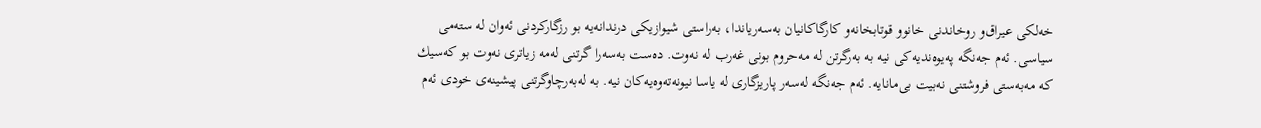خه‌لكى عيراق‌و روخاندنى خانوو قوتابخانه‌و كارگاكانيان به‌سه‌رياندا، به‌راستى شيوازيكى درندانه‌يه‌ بو رزگاركردنى ئه‌وان له‌ سته‌مى سياسى‌. ئه‌م جه‌نگه‌ په‌يوه‌نديه‌كى نيه‌ به‌ به‌رگرتن له‌ مه‌حروم بونى غه‌رب له‌ نه‌وت. ده‌ست به‌سه‌را گرتنى له‌مه‌ زياترى نه‌وت بو كه‌سيك كه‌ مه‌به‌ستى فروشتنى نه‌بيت بى‌مانايه‌. ئه‌م جه‌نگه‌ له‌سه‌ر پاريزگارى له‌ ياسا نيونه‌ته‌وه‌يه‌كان نيه‌. به‌ له‌به‌رچاوگرتنى پيشينه‌ى خودى ئه‌م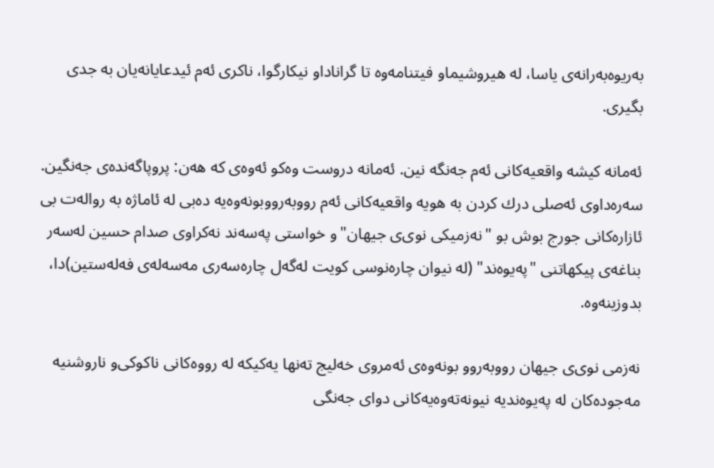به‌ريوه‌به‌رانه‌ى ياسا، له‌ هيروشيماو فيتنامه‌وه‌ تا گراناداو نيكارگوا، ناكرى ئه‌م ئيدعايانه‌يان به‌ جدى بگيرى‌.

ئه‌مانه‌ كيشه‌ واقعيه‌كانى ئه‌م جه‌نگه‌ نين. ئه‌مانه‌ دروست وه‌كو ئه‌وه‌ى كه‌ هه‌ن: پروپاگه‌نده‌ى جه‌نگين. سه‌ره‌داوى ئه‌صلى درك كردن به‌ هويه‌ واقعيه‌كانى ئه‌م رووبه‌رووبونه‌وه‌يه‌ ده‌بى له‌ ئاماژه‌ به‌ رواله‌ت بى ئازاره‌كانى جورج بوش بو "نه‌زميكى نوى‌ى جيهان"و خواستى په‌سه‌ند نه‌كراوى صدام حسين له‌سه‌ر بناغه‌ى پيكهاتنى "په‌يوه‌ند" (له‌ نيوان چاره‌نوسى كويت له‌گه‌ل چاره‌سه‌رى مه‌سه‌له‌ى فه‌له‌ستين)دا، بدوزينه‌وه‌.

نه‌زمى نوى‌ى جيهان رووبه‌روو بونه‌وه‌ى ئه‌مروى خه‌ليج ته‌نها يه‌كيكه‌ له‌ رووه‌كانى ناكوكى‌‌و ناروشنيه‌ مه‌جوده‌كان له‌ په‌يوه‌نديه‌ نيونه‌ته‌وه‌يه‌كانى دواى جه‌نگى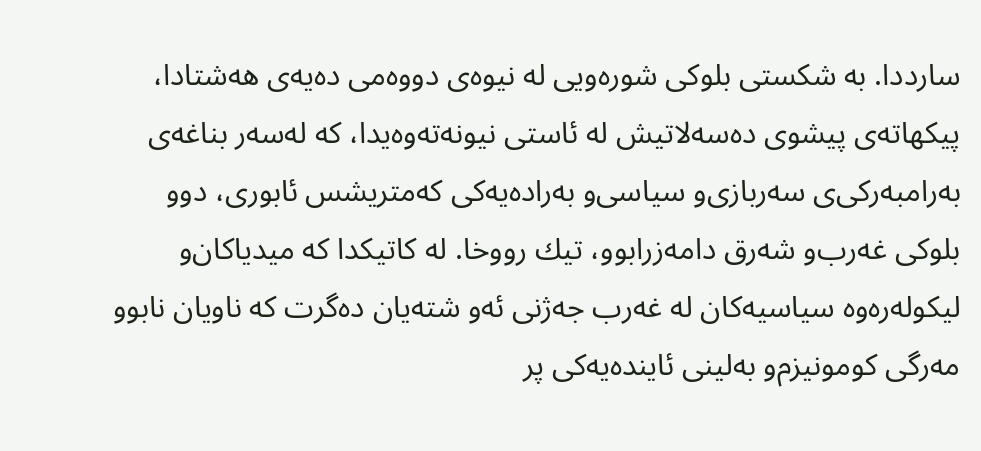سارددا. به‌ شكستى بلوكى شوره‌ويى له‌ نيوه‌ى دووه‌مى ده‌يه‌ى هه‌شتادا، پيكهاته‌ى پيشوى ده‌سه‌لاتيش له‌ ئاستى نيونه‌ته‌وه‌يدا، كه‌ له‌سه‌ر بناغه‌ى به‌رامبه‌ركى‌ى سه‌ربازى‌‌و سياسى‌‌و به‌راده‌يه‌كى كه‌متريشس ئابورى‌، دوو بلوكى غه‌رب‌و شه‌رق دامه‌زرابوو، تيك رووخا. له‌ كاتيكدا كه‌ ميدياكان‌و ليكوله‌ره‌وه‌ سياسيه‌كان له‌ غه‌رب جه‌ژنى ئه‌و شته‌يان ده‌گرت كه‌ ناويان نابوو مه‌رگى كومونيزم‌و به‌لينى ئاينده‌يه‌كى پر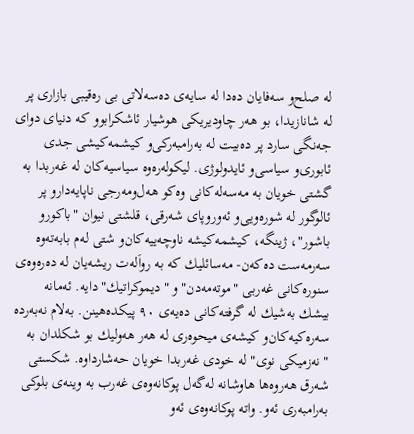له‌ صلح‌و سه‌فايان ده‌دا له‌ سايه‌ى ده‌سه‌لاتى بى ره‌قيبى بازارى پر له‌ شانازيدا، بو هه‌ر چاوديريكى هوشيار ئاشكرابوو كه‌ دنياى دواى جه‌نگى سارد پر ده‌بيت له‌ به‌رامبه‌ركى‌‌و كيشمه‌كيشى جدى ئابورى‌‌و سياسى‌‌و ئايدولوژى‌. ليكوله‌ره‌وه‌ سياسيه‌كان له‌ غه‌ربدا به‌ گشتى خويان به‌ مه‌سه‌له‌كانى وه‌كو هه‌ل‌ومه‌رجى ناپايه‌دارو پر ئالوگور له‌ شوره‌ويى‌‌و ئه‌وروپاى شه‌رقى‌، قلشتى نيوان "باكورو باشور"، ژينگه‌، كيشمه‌كيشه‌ ناوچه‌ييه‌كان‌و شتى له‌م بابه‌ته‌وه‌ سه‌رمه‌ست ده‌كه‌ن- مه‌سائليك كه‌ به‌ رواَله‌ت ريشه‌يان له‌ ده‌ره‌وه‌ى سنوره‌كانى غه‌ربى "موته‌مه‌دن"و "ديموكراتيك"دايه‌. ئه‌مانه‌ بيشك به‌شيك له‌ گرفته‌كانى ده‌يه‌ى ٩٠ پيكده‌هينن. به‌لام نه‌به‌رده‌ سه‌ره‌كيه‌كان‌و كيشه‌ى ميحوه‌رى له‌ هه‌ر هه‌وليك بو شكلدان به‌ "نه‌زميكى نوى‌" له‌ خودى غه‌ربدا خويان حه‌شارداوه‌. شكستى شه‌رق هه‌روه‌ها هاوشانه‌ له‌گه‌ل پوكانه‌وه‌ى غه‌رب به‌ وينه‌ى بلوكى به‌رامبه‌رى ئه‌و. واته‌ پوكانه‌وه‌ى ئه‌و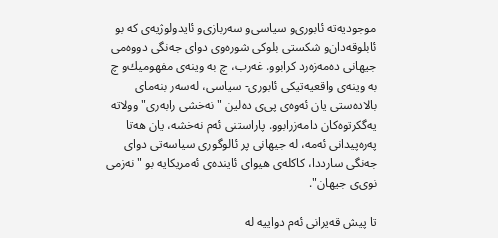موجوديه‌ته‌ ئابورى‌‌و سياسى‌‌و سه‌ربازى‌‌و ئايدولوژيه‌ى كه‌ بو ئابلوقه‌دان‌و شكستى بلوكى شوره‌وى دواى جه‌نگى دووه‌مى جيهانى ده‌مه‌زه‌رد كرابوو. غه‌رب، چ به‌ وينه‌ى مفهوميك‌و چ به‌ وينه‌ى واقعيه‌تيكى ئابورى‌- سياسى‌، له‌سه‌ر بنه‌ماى بالاده‌ستى يان ئه‌وه‌ى پى‌ى ده‌لين "نه‌خشى رابه‌رى‌" وولاته‌ يه‌گكرتوه‌كان دامه‌زرابوو. پاراستنى ئه‌م نه‌خشه‌، يان هه‌تا په‌ره‌پيدانى ئه‌مه‌، له‌ جيهانى پر ئالوگورى سياسه‌تى دواى جه‌نگى سارددا، كاكله‌ى هيواى ئاينده‌ى ئه‌مريكايه‌ بو "نه‌زمى نوى‌ى جيهان".

تا پيش قه‌يرانى ئه‌م دواييه‌ له‌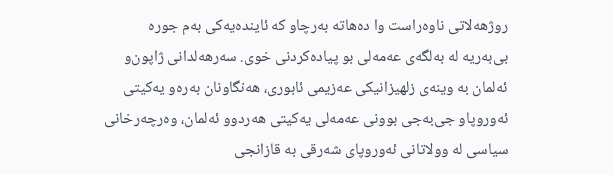روژهه‌لاتى ناوه‌راست وا ده‌هاته‌ به‌رچاو كه‌ ئاينده‌يه‌كى به‌م جوره‌ بى‌به‌ريه‌ له‌ به‌لگه‌ى عه‌مه‌لى بو پياده‌كردنى خوى‌. سه‌رهه‌لدانى ژاپون‌و ئه‌لمان به‌ وينه‌ى زلهيزانيكى عه‌زيمى ئابورى‌، هه‌نگاونان به‌ره‌و يه‌كيتى ئه‌وروپا‌و جى‌به‌جى بوونى عه‌مه‌لى يه‌كيتى هه‌ردوو ئه‌لمان، وه‌رچه‌رخانى سياسى له‌ وولاتانى ئه‌وروپاى شه‌رقى به‌ قازانجى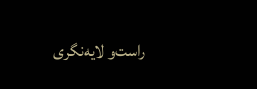راست‌و لايه‌نگرى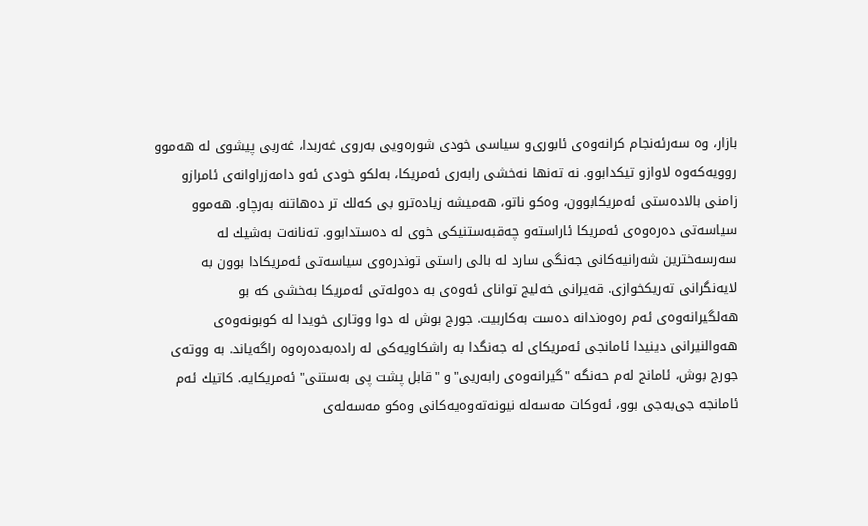بازار، وه‌ سه‌رئه‌نجام كرانه‌وه‌ى ئابورى‌‌و سياسى خودى شوره‌ويى به‌روى غه‌ربدا، غه‌ربى پيشوى له‌ هه‌موو روويه‌كه‌وه‌ لاواز‌و تيكدابوو. نه‌ ته‌نها نه‌خشى رابه‌رى ئه‌مريكا، به‌لكو خودى ئه‌و دامه‌زراوانه‌ى ئامرازو زامنى بالاده‌ستى ئه‌مريكابوون، وه‌كو ناتو، هه‌ميشه‌ زياده‌ترو بى كه‌لك تر ده‌هاتنه‌ به‌رچاو. هه‌موو سياسه‌تى ده‌ره‌وه‌ى ئه‌مريكا ئاراسته‌و چه‌قبه‌ستنيكى خوى له‌ ده‌ستدابوو. ته‌نانه‌ت به‌شيك له‌ سه‌رسه‌خترين شه‌رانيه‌كانى جه‌نگى سارد له‌ بالى راستى توندره‌وى سياسه‌تى ئه‌مريكادا بوون به‌ لايه‌نگرانى ته‌ريكخوازى‌. قه‌يرانى خه‌ليج تواناى ئه‌وه‌ى به‌ ده‌وله‌تى ئه‌مريكا به‌خشى كه‌ بو هه‌لگيرانه‌وه‌ى ئه‌م ره‌وه‌ندانه‌ ده‌ست به‌كاربيت. جورج بوش له‌ دوا ووتارى خويدا له‌ كوبونه‌وه‌ى هه‌والنيرانى دينيدا ئامانجى ئه‌مريكاى له‌ جه‌نگدا به‌ راشكاويه‌كى له‌ راده‌به‌ده‌ره‌وه‌ راگه‌ياند. به‌ ووته‌ى جورج بوش، ئامانج له‌م حه‌نگه‌ "گيرانه‌وه‌ى رابه‌ريى"و "قابل پشت پى به‌ستنى‌" ئه‌مريكايه‌. كاتيك ئه‌م ئامانجه‌ جى‌به‌جى بوو، ئه‌وكات مه‌سه‌له‌ نيونه‌ته‌وه‌يه‌كانى وه‌كو مه‌سه‌له‌ى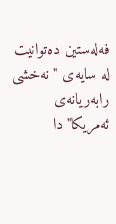فه‌له‌ستين ده‌توانيت له‌ سايه‌ى "نه‌خشى رابه‌ريانه‌ى ئه‌مريكا"دا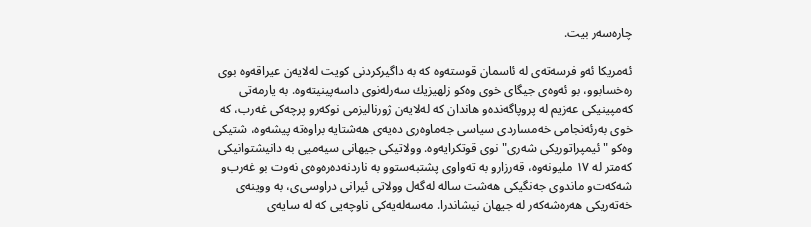چاره‌سه‌ر بيت.

ئه‌مريكا ئه‌و فرسه‌ته‌ى له‌ ئاسمان قوسته‌وه‌ كه‌ به‌ داگيركردنى كويت له‌لايه‌ن عيراقه‌وه‌ بوى ره‌خسابوو، بو ئه‌وه‌ى جيگاى خوى وه‌كو زلهيزيك سه‌رله‌نوى داسه‌پينيته‌وه‌. به‌ يارمه‌تى كه‌مپينيكى عه‌زيم له‌ پروپاگه‌نده‌و هاندان كه‌ له‌لايه‌ن ژورناليزمى نوكه‌رو پرچه‌كى غه‌رب، كه‌ خوى به‌رئه‌نجامى خه‌مساردى سياسى جه‌ماوه‌رى ده‌يه‌ى هه‌شتايه‌ براوه‌ته‌ پيشه‌وه‌، شتيكى وه‌كو "ئيمپراتوريكى شه‌رى‌" نوى قوتكرايه‌وه‌. وولاتيكى جيهانى سيه‌ميى به‌ دانيشتوانيكى كه‌متر له‌ ١٧ مليونه‌وه‌، قه‌رزارو به‌ ته‌واوى پشتبه‌ستوو به‌ ناردنه‌ده‌ره‌وه‌ى نه‌وت بو غه‌رب‌و شه‌كه‌ت‌و ماندوى جه‌نگيكى هه‌شت ساله‌ له‌گه‌ل وولاتى ئيرانى دراوسى‌ى‌، به‌ ووينه‌ى خه‌ته‌ريكى هه‌ره‌شه‌كه‌ر له‌ جيهان نيشاندرا. مه‌سه‌له‌يه‌كى ناوچه‌يى كه‌ له‌ سايه‌ى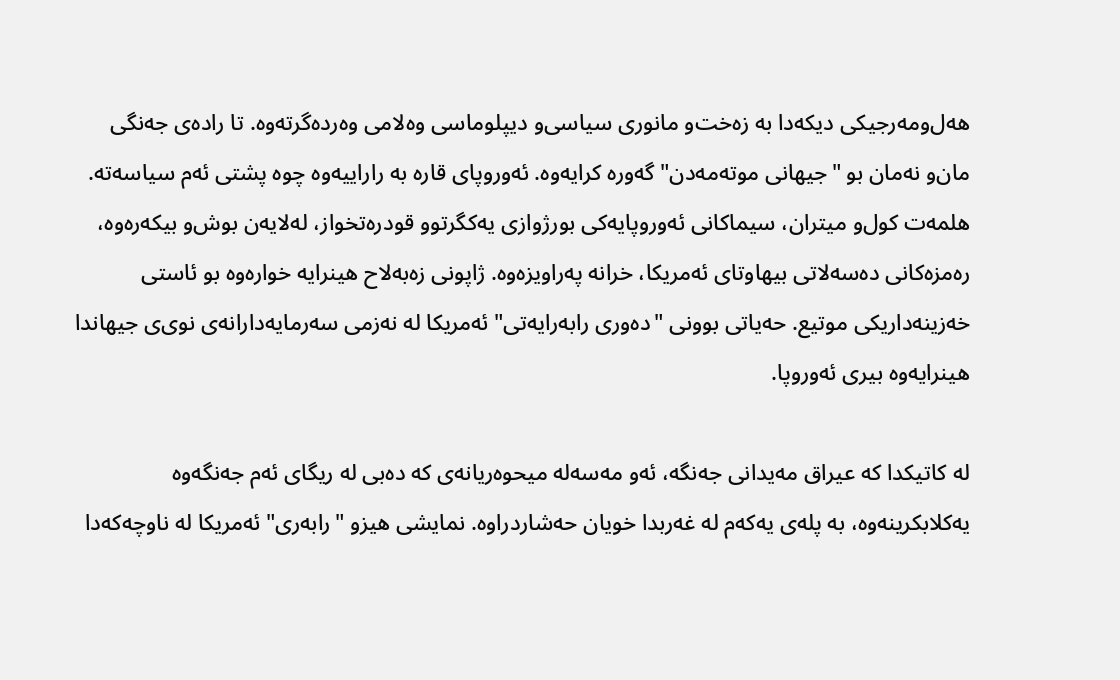هه‌ل‌ومه‌رجيكى ديكه‌دا به‌ زه‌خت‌و مانورى سياسى‌‌و ديپلوماسى وه‌لامى وه‌رده‌گرته‌وه‌. تا راده‌ى جه‌نگى مان‌و نه‌مان بو "جيهانى موته‌مه‌دن" گه‌وره‌ كرايه‌وه‌. ئه‌وروپاى قاره‌ به‌ راراييه‌وه‌ چوه‌ پشتى ئه‌م سياسه‌ته‌. هلمه‌ت كول‌و ميتران، سيماكانى ئه‌وروپايه‌كى بورژوازى يه‌كگرتوو قودره‌تخواز، له‌لايه‌ن بوش‌و بيكه‌ره‌وه‌، ره‌مزه‌كانى ده‌سه‌لاتى بيهاوتاى ئه‌مريكا، خرانه‌ په‌راويزه‌وه‌. ژاپونى زه‌به‌لاح هينرايه‌ خواره‌وه‌ بو ئاستى خه‌زينه‌داريكى موتيع. حه‌ياتى بوونى "ده‌ورى رابه‌رايه‌تى‌" ئه‌مريكا له‌ نه‌زمى سه‌رمايه‌دارانه‌ى نوى‌ى جيهاندا هينرايه‌وه‌ بيرى ئه‌وروپا.

له‌ كاتيكدا كه‌ عيراق مه‌يدانى جه‌نگه‌، ئه‌و مه‌سه‌له‌ ميحوه‌ريانه‌ى كه‌ ده‌بى له‌ ريگاى ئه‌م جه‌نگه‌وه‌ يه‌كلابكرينه‌وه‌، به‌ پله‌ى يه‌كه‌م له‌ غه‌ربدا خويان حه‌شاردراوه‌. نمايشى هيزو "رابه‌رى‌" ئه‌مريكا له‌ ناوچه‌كه‌دا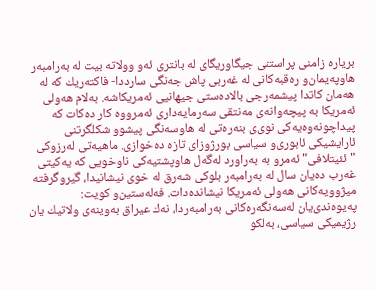برياره‌ زامنى پراستنى جيگاوريگاى له‌ بانترى ئه‌و وولاته‌ بيت له‌ به‌رامبه‌ر هاوپه‌يمان‌و ره‌قبه‌كانى له‌ غه‌ربى پاش جه‌نگى سارددا- فاكته‌ريك كه‌ له‌ هه‌مان كاتدا پيشمه‌رجى بالاده‌ستى جيهانيى ئه‌مريكاشه‌. به‌لام هه‌ولى ئه‌مريكا به‌ پيچه‌وانه‌ى مه‌نتقى سه‌رمايه‌دارى ئه‌مرووه‌ كار ده‌كات كه‌ پيداچونه‌وه‌يه‌كى نوى‌ى بنه‌ره‌تى له‌ هاوسه‌نگى پيشوو شكلگرتنى ئارايشيكى ئابورى‌‌و سياسى بورژوزاى تازه‌ ده‌خوازى‌. ماهيه‌تى له‌رزوكى "ئئيتلافى‌" ئه‌مرو به‌ به‌راورد له‌گه‌ل هاوپشتيه‌كى ناوخويى كه‌ يه‌كيتى غه‌رب ده‌يان سال له‌ به‌رامبه‌ر بلوكى شه‌رق له‌ خوى نيشانيدا، گيروگرفته‌ ميژوويه‌كانى هه‌ولى ئه‌مريكا نيشانده‌دات. فه‌له‌ستين‌و كويت: په‌يوه‌ندى‌يان له‌سه‌نگه‌ره‌كانى به‌رامبه‌ردا، نه‌ك عيراق به‌وينه‌ى ولاتيك يان رژيميكى سياسى‌، به‌لكو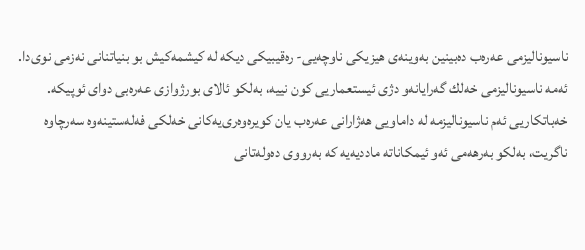ناسيوناليزمى عه‌ره‌ب ده‌بينين به‌وينه‌ى هيزيكى ناوچه‌يى‌- ره‌قيبيكى ديكه‌ له‌ كيشمه‌كيش بو بنياتنانى نه‌زمى نوى‌دا. ئه‌مه‌ ناسيوناليزمى خه‌لك گه‌رايانه‌‌و دژى ئيستعماريى كون نييه‌، به‌لكو ئالاى بورژوازى عه‌ره‌بى دواى ئوپيكه‌. خه‌باتكاريى ئه‌م ناسيوناليزمه‌ له‌ داماويى هه‌ژارانى عه‌ره‌ب يان كويره‌وه‌رى‌يه‌كانى خه‌لكى فه‌له‌ستينه‌وه‌ سه‌رچاوه‌ ناگريت، به‌لكو به‌رهه‌مى ئه‌و ئيمكاناته‌ مادديه‌يه‌ كه‌ به‌رووى ده‌وله‌تانى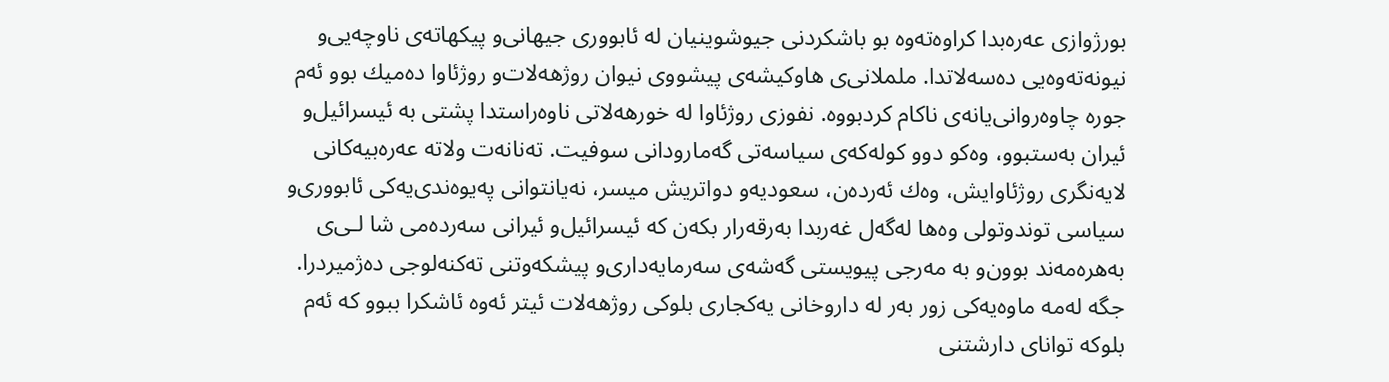بورژوازى عه‌ره‌بدا كراوه‌ته‌وه‌ بو باشكردنى جيوشوينيان له‌ ئابوورى جيهانى‌‌و پيكهاته‌ى ناوچه‌يى‌‌و نيونه‌ته‌وه‌يى ده‌سه‌لاتدا. ململانى‌ى هاوكيشه‌ى پيشووى نيوان روژهه‌لات‌و روژئاوا ده‌ميك بوو ئه‌م جوره‌ چاوه‌روانى‌يانه‌ى ناكام كردبووه‌. نفوزى روژئاوا له‌ خورهه‌لاتى ناوه‌راستدا پشتى به‌ ئيسرائيل‌و ئيران به‌ستبوو، وه‌كو دوو كوله‌كه‌ى سياسه‌تى گه‌مارودانى سوفيت. ته‌نانه‌ت ولاته‌ عه‌ره‌بيه‌كانى لايه‌نگرى روژئاوايش، وه‌ك ئه‌رده‌ن، سعوديه‌‌و دواتريش ميسر، نه‌يانتوانى په‌يوه‌ندى‌يه‌كى ئابوورى‌‌و سياسى توندوتولى وه‌ها له‌گه‌ل‌ غه‌ربدا به‌رقه‌رار بكه‌ن كه‌ ئيسرائيل‌و ئيرانى سه‌رده‌مى شا لـى‌ى به‌هره‌مه‌ند بوون‌و به‌ مه‌رجى پيويستى گه‌شه‌ى سه‌رمايه‌دارى‌‌و پيشكه‌وتنى ته‌كنه‌لوجى ده‌ژميردرا. جگه‌ له‌مه‌ ماوه‌يه‌كى زور به‌ر له‌ داروخانى يه‌كجارى بلوكى روژهه‌لات ئيتر ئه‌وه‌ ئاشكرا ببوو كه‌ ئه‌م بلوكه‌ تواناى دارشتنى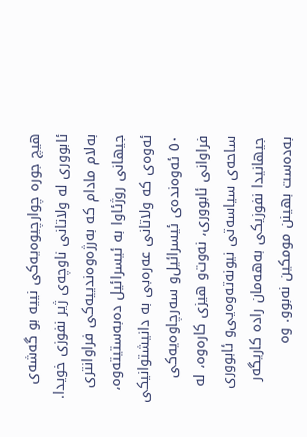هيچ جوره‌ چوارچيوه‌يه‌كى نييه‌ بو گه‌شه‌ى ئابوورى له‌ ولاتانى ناوچه‌ى ژير نفوزى خويدا. به‌لام مادام كه‌ به‌رژه‌وه‌ندييه‌كى فراوانترى جيهانى روژئاوا به‌ ئيسرائيل ده‌به‌ستيته‌وه‌، ئه‌وه‌ى كه‌ ولاتانى عه‌ره‌بى به‌ دانيشتوانيكى ٥٠ ئه‌وه‌نده‌ى ئيسرائيل‌و سه‌رچاوه‌يه‌كى فراوانى ئابوورى‌، نه‌وت‌و هيزى كاره‌وه‌، له‌ ساحه‌ى سياسه‌تى نيونه‌ته‌وه‌يى‌‌و ئابوورى جيهانيدا نفوزيكى به‌هه‌مان راده‌ كاريگه‌ر به‌ده‌ست بهينن مومكين نه‌بوو. وه‌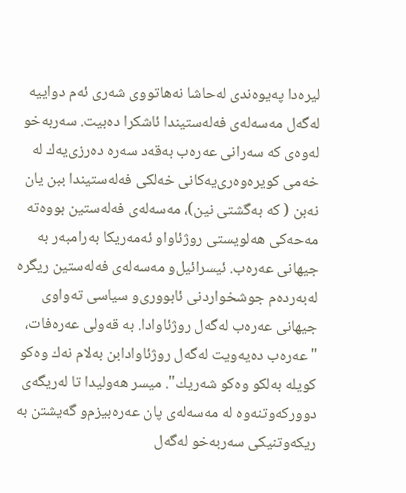ليره‌دا په‌يوه‌ندى له‌حاشا نه‌هاتووى شه‌رى ئه‌م دواييه‌ له‌گه‌ل‌ مه‌سه‌له‌ى فه‌له‌ستيندا ئاشكرا ده‌بيت. سه‌ربه‌خو له‌وه‌ى كه‌ سه‌رانى عه‌ره‌ب به‌قه‌د سه‌ره‌ ده‌رزى‌يه‌ك له‌ خه‌مى كويره‌وه‌رى‌يه‌كانى خه‌لكى فه‌له‌ستيندا ببن يان نه‌بن ( كه‌ به‌گشتى نين)، مه‌سه‌له‌ى فه‌له‌ستين بووه‌ته‌ مه‌حه‌كى هه‌لويستى روژئاوا‌و ئه‌مه‌ريكا به‌رامبه‌ر به‌ جيهانى عه‌ره‌ب. ئيسرائيل‌و مه‌سه‌له‌ى فه‌له‌ستين ريگره‌ له‌به‌رده‌م جوشخواردنى ئابوورى‌‌و سياسى ته‌واوى جيهانى عه‌ره‌ب له‌گه‌ل‌ روژئاوادا. به‌ قه‌ولى عه‌ره‌فات، "عه‌ره‌ب ده‌يه‌ويت له‌گه‌ل‌ روژئاوادابن به‌لام نه‌ك وه‌كو كويله‌ به‌لكو وه‌كو شه‌ريك". ميسر هه‌وليدا تا له‌ريگه‌ى دووركه‌وتنه‌وه‌ له‌ مه‌سه‌له‌ى پان عه‌ره‌بيزم‌و گه‌يشتن به‌ ريكه‌وتنيكى سه‌ربه‌خو له‌گه‌ل‌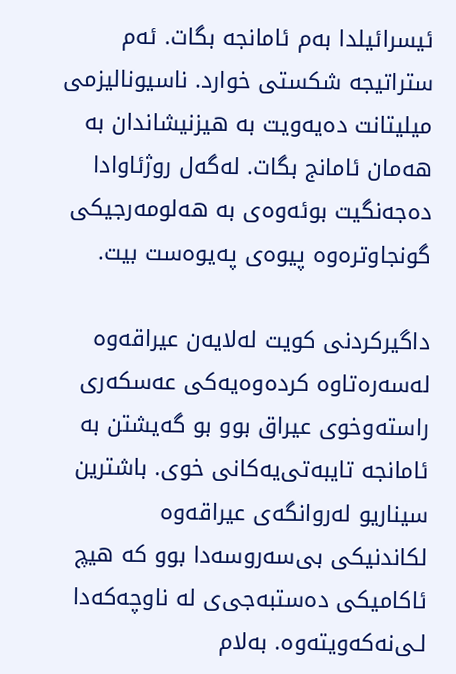ئيسرائيلدا به‌م ئامانجه‌ بگات. ئه‌م ستراتيجه‌ شكستى خوارد. ناسيوناليزمى ميليتانت ده‌يه‌ويت به‌ هيزنيشاندان به‌ هه‌مان ئامانج بگات. له‌گه‌ل‌ روژئاوادا ده‌جه‌نگيت بوئه‌وه‌ى به‌ هه‌لومه‌رجيكى گونجاوتره‌وه‌ پيوه‌ى په‌يوه‌ست بيت.

داگيركردنى كويت له‌لايه‌ن عيراقه‌وه‌ له‌سه‌ره‌تاوه‌ كرده‌وه‌يه‌كى عه‌سكه‌رى راسته‌وخوى عيراق بوو بو گه‌يشتن به‌ ئامانجه‌ تايبه‌تى‌يه‌كانى خوى‌. باشترين سيناريو له‌روانگه‌ى عيراقه‌وه‌ لكاندنيكى بى‌سه‌روسه‌دا بوو كه‌ هيچ ئاكاميكى ده‌ستبه‌جى‌ى له‌ ناوچه‌كه‌دا لـى‌نه‌كه‌ويته‌وه‌. به‌لام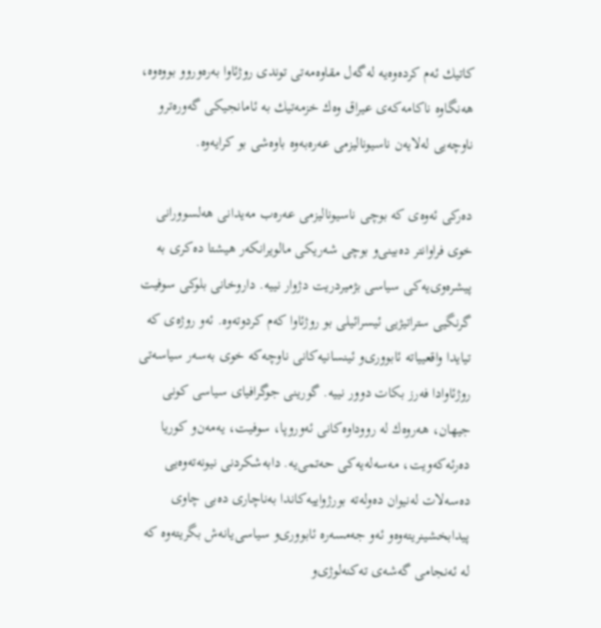كاتيك ئه‌م كرده‌وه‌يه‌ له‌گه‌ل‌ مقاوه‌مه‌تى توندى روژئاوا به‌ره‌وروو بووه‌وه‌، هه‌نگاوه‌ ناكامه‌كه‌ى عيراق وه‌ك خزمه‌تيك به‌ ئامانجيكى گه‌وره‌تر‌و ناوچه‌يى له‌لايه‌ن ناسيوناليزمى عه‌ره‌به‌وه‌ باوه‌شى بو كرايه‌وه‌.

ده‌ركى ئه‌وه‌ى كه‌ بوچى ناسيوناليزمى عه‌ره‌ب مه‌يدانى هه‌لسوورانى خوى فراوانتر ده‌بينى‌‌و بوچى شه‌ريكى مالويرانكه‌ر هيشتا ده‌كرى به‌ پيشره‌وى‌يه‌كى سياسى بژميردريت دژوار نييه‌. داروخانى بلوكى سوفيت گرنگيى ستراتيژيى ئيسرائيلى بو روژئاوا كه‌م كردوته‌وه‌. ئه‌و روژه‌ى كه‌ تيايدا واقعيياته‌ ئابوورى‌‌و ئينسانيه‌كانى ناوچه‌كه‌ خوى به‌سه‌ر سياسه‌تى روژئاوادا فه‌رز بكات دوور نييه‌. گورينى جوگرافياى سياسى كونى جيهان، هه‌روه‌ك له‌ رووداوه‌كانى ئه‌وروپا، سوفيت، يه‌مه‌ن‌و كوريا ده‌رئه‌كه‌ويت، مه‌سه‌له‌يه‌كى حه‌تمى‌يه‌. دابه‌شكردنى نيونه‌ته‌وه‌يى ده‌سه‌لات له‌نيوان ده‌وله‌ته‌ بورژواييه‌كاندا به‌ناچارى ده‌بى چاوى پيدابخشينريته‌وه‌‌و ئه‌و جه‌مسه‌ره‌ ئابوورى‌‌و سياسى‌يانه‌ش بگريته‌وه‌ كه‌ له‌ ئه‌نجامى گه‌شه‌ى ته‌كنه‌لوژى‌‌و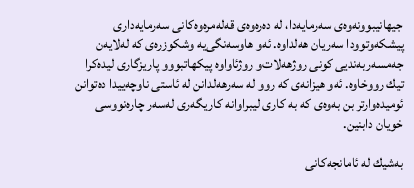جيهانيبوونه‌وه‌ى سه‌رمايه‌دا، له‌ ده‌ره‌وه‌ى قه‌له‌مره‌وه‌كانى سه‌رمايه‌دارى پيشكه‌وتوودا سه‌ريان هه‌لداوه‌. ئه‌و هاوسه‌نگى‌يه‌ وشكوزره‌ى كه‌ له‌لايه‌ن جه‌مسه‌ربه‌نديى كونى روژهه‌لات‌و روژئاواوه‌ پيكهاتبوو‌و پاريزگارى ليده‌كرا تيك رووخاوه‌. ئه‌و هيزانه‌ى كه‌ روو له‌ سه‌رهه‌لدانن له‌ ئاستى ناوچه‌ييدا ده‌توانن ئوميده‌وارتر بن به‌وه‌ى كه‌ به‌ كارى ليبراوانه‌ كاريگه‌رى له‌سه‌ر چاره‌نووسى خويان دابنين.

به‌شيك له‌ ئامانجه‌كانى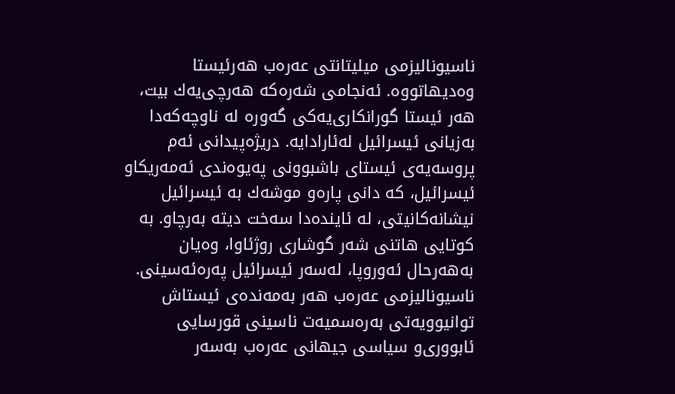ناسيوناليزمى ميليتانتى عه‌ره‌ب هه‌رئيستا وه‌ديهاتووه‌. ئه‌نجامى شه‌ره‌كه‌ هه‌رچى‌يه‌ك بيت، هه‌ر ئيستا گورانكارى‌يه‌كى گه‌وره‌ له‌ ناوچه‌كه‌دا به‌زيانى ئيسرائيل له‌ئارادايه‌. دريژه‌پيدانى ئه‌م پروسه‌يه‌ى ئيستاى باشبوونى په‌يوه‌ندى ئه‌مه‌ريكا‌و ئيسرائيل، كه‌ دانى پاره‌‌و موشه‌ك به‌ ئيسرائيل نيشانه‌كانيتى‌، له‌ ئاينده‌دا سه‌خت ديته‌ به‌رچاو. به‌ كوتايى هاتنى شه‌ر گوشارى روژئاوا، وه‌يان به‌هه‌رحال‌ ئه‌وروپا، له‌سه‌ر ئيسرائيل په‌ره‌ئه‌سينى‌. ناسيوناليزمى عه‌ره‌ب هه‌ر به‌مه‌نده‌ى ئيستاش توانيوويه‌تى به‌ره‌سميه‌ت ناسينى قورسايى ئابوورى‌‌و سياسى جيهانى عه‌ره‌ب به‌سه‌ر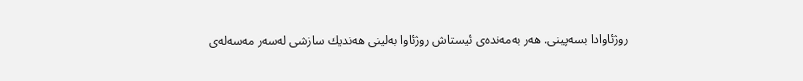روژئاوادا بسه‌پينى‌. هه‌ر به‌مه‌نده‌ى ئيستاش روژئاوا به‌لينى هه‌نديك سازشى له‌سه‌ر مه‌سه‌له‌ى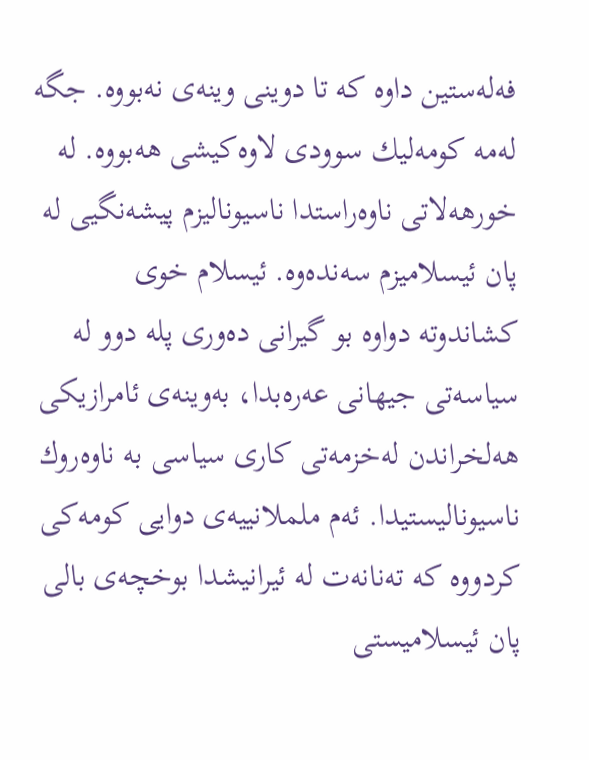فه‌له‌ستين داوه‌ كه‌ تا دوينى وينه‌ى نه‌بووه‌. جگه‌ له‌مه‌ كومه‌ليك سوودى لاوه‌كيشى هه‌بووه‌. له‌ خورهه‌لاتى ناوه‌راستدا ناسيوناليزم پيشه‌نگيى له‌ پان ئيسلاميزم سه‌نده‌وه‌. ئيسلام خوى كشاندوته‌ دواوه‌ بو گيرانى ده‌ورى پله‌ دوو له‌ سياسه‌تى جيهانى عه‌ره‌بدا، به‌وينه‌ى ئامرازيكى هه‌لخراندن له‌خزمه‌تى كارى سياسى به‌ ناوه‌روك ناسيوناليستيدا. ئه‌م ململانييه‌ى دوايى كومه‌كى كردووه‌ كه‌ ته‌نانه‌ت له‌ ئيرانيشدا بوخچه‌ى بالى پان ئيسلاميستى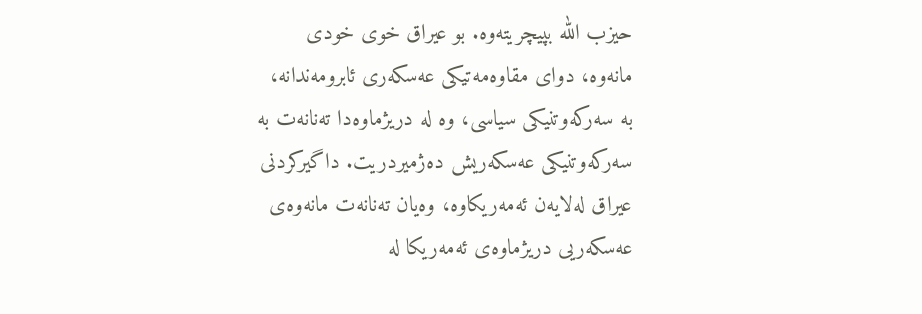حيزب الله بپيچريته‌وه‌. بو عيراق خوى خودى مانه‌وه‌، دواى مقاوه‌مه‌تيكى عه‌سكه‌رى ئابرومه‌ندانه‌، به‌ سه‌ركه‌وتنيكى سياسى‌، وه‌ له‌ دريژماوه‌دا ته‌نانه‌ت به‌ سه‌ركه‌وتنيكى عه‌سكه‌ريش ده‌ژميردريت. داگيركردنى عيراق له‌لايه‌ن ئه‌مه‌ريكاوه‌، وه‌يان ته‌نانه‌ت مانه‌وه‌ى عه‌سكه‌ريى دريژماوه‌ى ئه‌مه‌ريكا له‌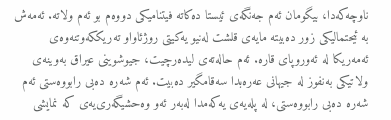ناوچه‌كه‌دا، بيگومان ئه‌م جه‌نگه‌ى ئيستا ده‌كاته‌ فيتناميكى دووه‌م بو ئه‌م ولاته‌. ئه‌مه‌ش به‌ ئيحتماليكى زور ده‌بيته‌ مايه‌ى قلشت له‌نيو يه‌كيتى روژئاوا‌و ته‌ريككه‌وتنه‌وه‌ى ئه‌مه‌ريكا له‌ ئه‌وروپاى قاره‌. ئه‌م حاله‌ته‌ى ليده‌رچيت، جيوشوينى عيراق به‌وينه‌ى ولاتيكى به‌نفوز له‌ جيهانى عه‌ره‌بدا سه‌قامگير ده‌بيت. ئه‌م شه‌ره‌ ده‌بى رابووه‌ستى‌ ئه‌م شه‌ره‌ ده‌بى رابووه‌ستى‌، له‌ پله‌يه‌ى يه‌كه‌مدا له‌به‌ر ئه‌و وه‌حشيگه‌رى‌يه‌ى كه‌ نمايشى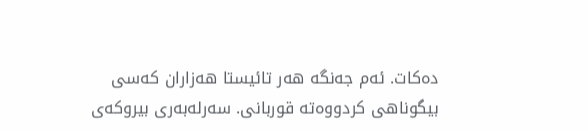ده‌كات. ئه‌م جه‌نگه‌ هه‌ر تائيستا هه‌زاران كه‌سى بيگوناهى كردووه‌ته‌ قوربانى‌. سه‌رله‌به‌رى بيروكه‌ى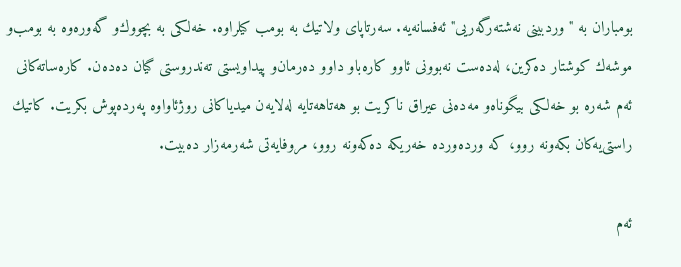بومباران به‌ "وردبينى نه‌شته‌رگه‌ريى‌" ئه‌فسانه‌يه‌. سه‌رتاپاى ولاتيك به‌ بومب كيلراوه‌. خه‌لكى به‌ بچووك‌و گه‌وره‌وه‌ به‌ بومب‌و موشه‌ك كوشتار ده‌كرين، له‌ده‌ست نه‌بوونى ئاو‌و كاره‌با‌و داو‌و ده‌رمان‌و پيداويستى ته‌ندروستى گيان ده‌ده‌ن. كاره‌ساته‌كانى ئه‌م شه‌ره‌ بو خه‌لكى بيگوناه‌و مه‌ده‌نى عيراق ناكريت بو هه‌تاهه‌تايه‌ له‌لايه‌ن ميدياكانى روژئاواوه‌ په‌رده‌پوش بكريت. كاتيك راستى‌يه‌كان بكه‌ونه‌ روو، كه‌ ورده‌ورده‌ خه‌ريكه‌ ده‌كه‌ونه‌ روو، مروفايه‌تى شه‌رمه‌زار ده‌بيت.

ئه‌م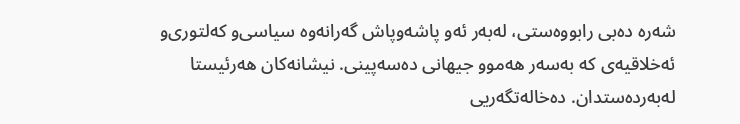شه‌ره‌ ده‌بى رابووه‌ستى‌، له‌به‌ر ئه‌و پاشه‌وپاش گه‌رانه‌وه‌ سياسى‌‌و كه‌لتورى‌‌و ئه‌خلاقيه‌ى كه‌ به‌سه‌ر هه‌موو جيهانى ده‌سه‌پينى‌. نيشانه‌كان هه‌رئيستا له‌به‌رده‌ستدان. ده‌خاله‌تگه‌ريى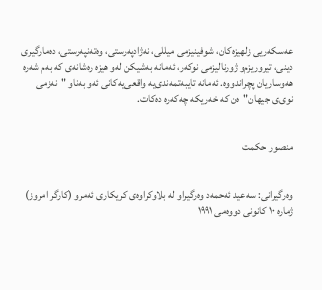عه‌سكه‌ريى زلهيزه‌كان، شوفينيزمى ميللى‌، نه‌ژادپه‌رستى‌، وه‌ته‌نپه‌رستى‌، ده‌مارگيرى دينى‌، تيروريزم‌و ژورناليزمى نوكه‌ر، ئه‌مانه‌ به‌شيكن له‌و هيزه‌ ره‌شانه‌ى كه‌ به‌م شه‌ره‌ هه‌وساريان پچراندووه‌. ئه‌مانه‌ تايبه‌تمه‌ندى‌يه‌ واقعى‌يه‌كانى ئه‌و به‌ناو "نه‌زمى نوى‌ى جيهان"ه‌ن كه‌ خه‌ريكه‌ چه‌كه‌ره‌ ده‌كات.


منصور حكمت


وه‌رگيرانى‌: سه‌عيد ئه‌حمه‌د وه‌رگيراو له‌ بلاوكراوه‌ى كريكارى ئه‌مرو (كارگر امروز) ژماره‌ ١٠ كانونى دووه‌مى ١٩٩١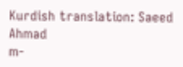Kurdish translation: Saeed Ahmad
m-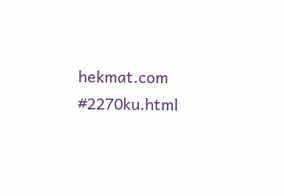hekmat.com #2270ku.html